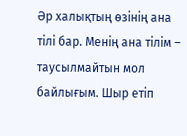Әр халықтың өзінің ана тілі бар. Менің ана тілім – таусылмайтын мол байлығым. Шыр етіп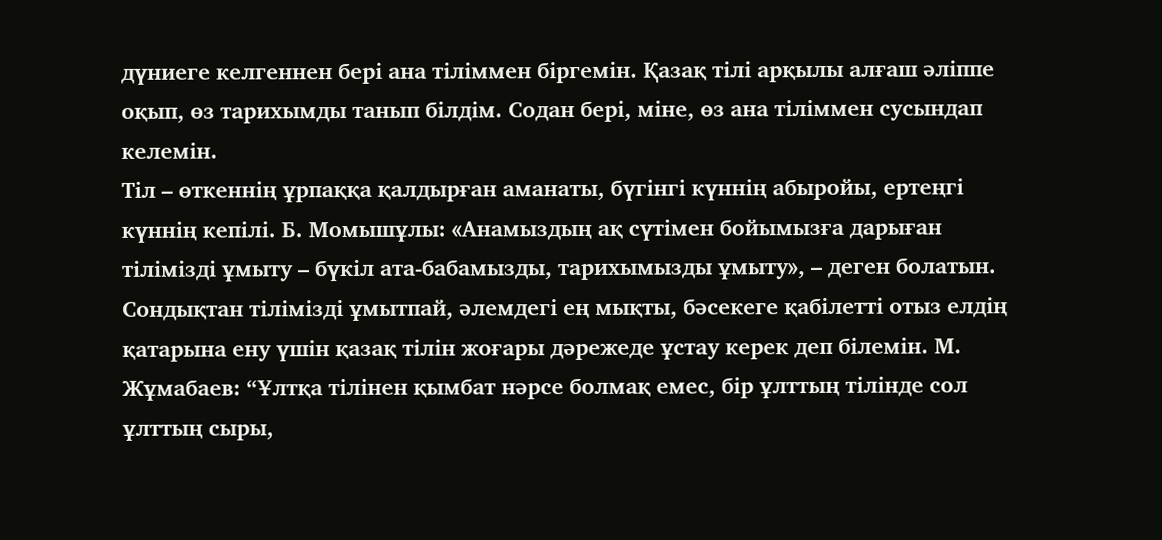дүниеге келгеннен бері ана тіліммен біргемін. Қазақ тілі арқылы алғаш әліппе оқып, өз тарихымды танып білдім. Содан бері, міне, өз ана тіліммен сусындап келемін.
Тіл – өткеннің ұрпаққа қалдырған аманаты, бүгінгі күннің абыройы, ертеңгі күннің кепілі. Б. Момышұлы: «Анамыздың ақ сүтімен бойымызға дарыған тілімізді ұмыту – бүкіл ата-бабамызды, тарихымызды ұмыту», – деген болатын. Сондықтан тілімізді ұмытпай, әлемдегі ең мықты, бәсекеге қабілетті отыз елдің қатарына ену үшін қазақ тілін жоғары дәрежеде ұстау керек деп білемін. М. Жұмабаев: “Ұлтқа тілінен қымбат нәрсе болмақ емес, бір ұлттың тілінде сол ұлттың сыры,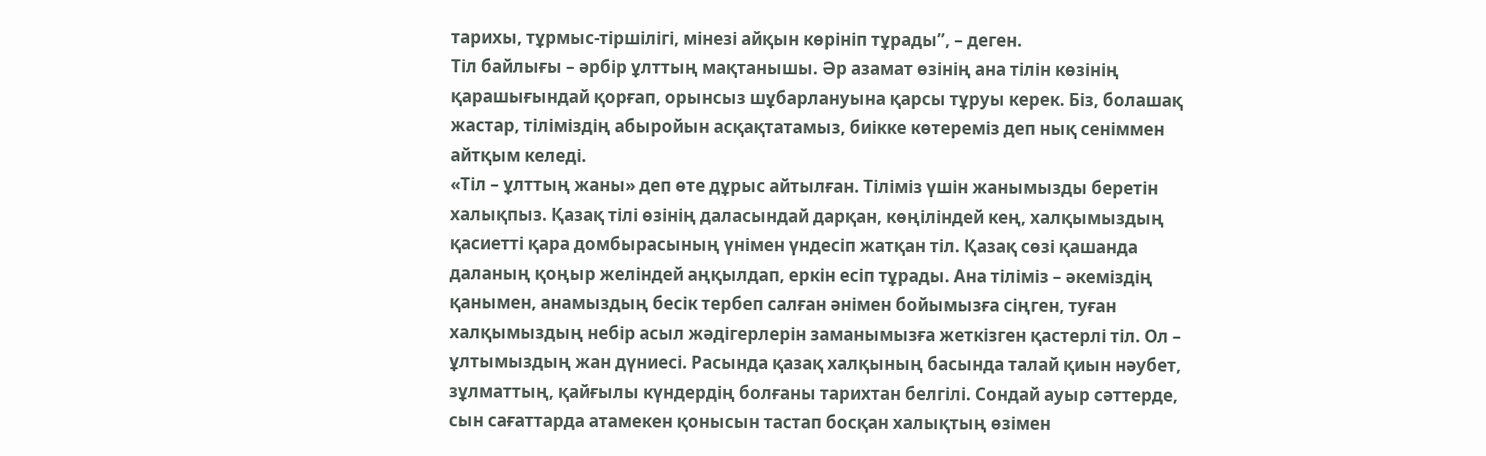тарихы, тұрмыс-тіршілігі, мінезі айқын көрініп тұрады”, – деген.
Тіл байлығы – әрбір ұлттың мақтанышы. Әр азамат өзінің ана тілін көзінің қарашығындай қорғап, орынсыз шұбарлануына қарсы тұруы керек. Біз, болашақ жастар, тіліміздің абыройын асқақтатамыз, биікке көтереміз деп нық сеніммен айтқым келеді.
«Тіл – ұлттың жаны» деп өте дұрыс айтылған. Тіліміз үшін жанымызды беретін халықпыз. Қазақ тілі өзінің даласындай дарқан, көңіліндей кең, халқымыздың қасиетті қара домбырасының үнімен үндесіп жатқан тіл. Қазақ сөзі қашанда даланың қоңыр желіндей аңқылдап, еркін есіп тұрады. Ана тіліміз – әкеміздің қанымен, анамыздың бесік тербеп салған әнімен бойымызға сіңген, туған халқымыздың небір асыл жәдігерлерін заманымызға жеткізген қастерлі тіл. Ол – ұлтымыздың жан дүниесі. Расында қазақ халқының басында талай қиын нәубет, зұлматтың, қайғылы күндердің болғаны тарихтан белгілі. Сондай ауыр сәттерде, сын сағаттарда атамекен қонысын тастап босқан халықтың өзімен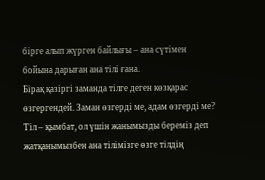бірге алып жүрген байлығы – ана сүтімен бойына дарыған ана тілі ғана.
Бірақ қазіргі заманда тілге деген көзқарас өзгергендей. Заман өзгерді ме, адам өзгерді ме? Тіл – қымбат, ол үшін жанымызды береміз деп жатқанымызбен ана тілімізге өзге тілдің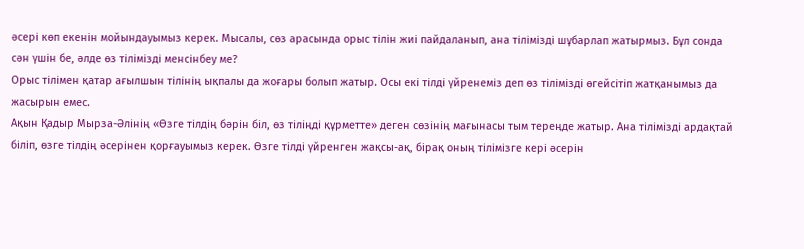әсері көп екенін мойындауымыз керек. Мысалы, сөз арасында орыс тілін жиі пайдаланып, ана тілімізді шұбарлап жатырмыз. Бұл сонда сән үшін бе, әлде өз тілімізді менсінбеу ме?
Орыс тілімен қатар ағылшын тілінің ықпалы да жоғары болып жатыр. Осы екі тілді үйренеміз деп өз тілімізді өгейсітіп жатқанымыз да жасырын емес.
Ақын Қадыр Мырза-Әлінің «Өзге тілдің бәрін біл, өз тіліңді құрметте» деген сөзінің мағынасы тым тереңде жатыр. Ана тілімізді ардақтай біліп, өзге тілдің әсерінен қорғауымыз керек. Өзге тілді үйренген жақсы-ақ, бірақ оның тілімізге кері әсерін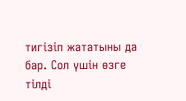тигізіп жататыны да бар. Сол үшін өзге тілді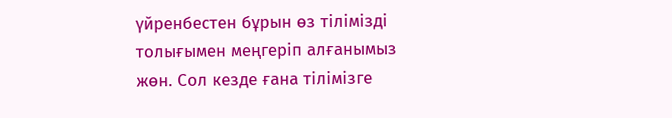үйренбестен бұрын өз тілімізді толығымен меңгеріп алғанымыз жөн. Сол кезде ғана тілімізге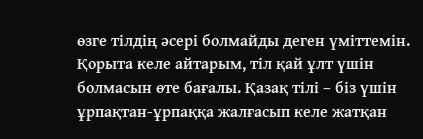өзге тілдің әсері болмайды деген үміттемін.
Қорыта келе айтарым, тіл қай ұлт үшін болмасын өте бағалы. Қазақ тілі – біз үшін ұрпақтан-ұрпаққа жалғасып келе жатқан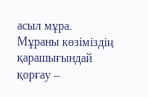асыл мұра. Мұраны көзіміздің қарашығындай қорғау –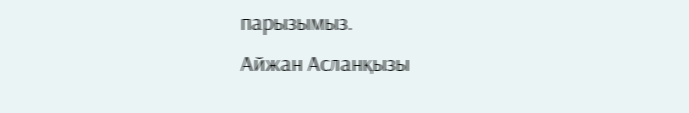парызымыз.
Айжан Асланқызы